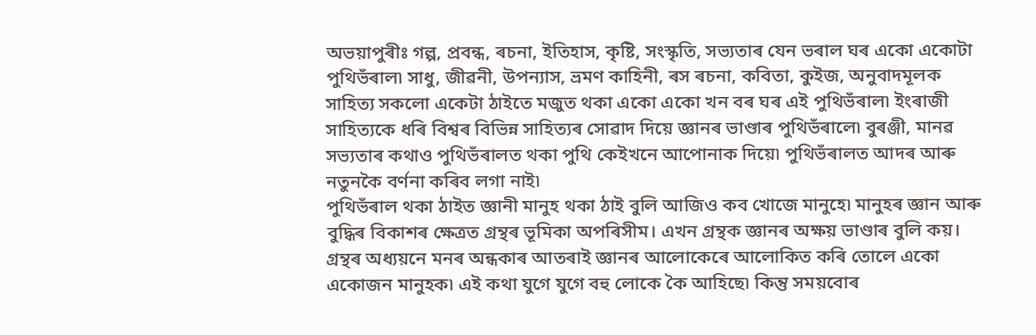অভয়াপুৰীঃ গল্প, প্ৰবন্ধ, ৰচনা, ইতিহাস, কৃষ্টি, সংস্কৃতি, সভ্যতাৰ যেন ভৰাল ঘৰ একো একোটা পুথিভঁৰাল৷ সাধু, জীৱনী, উপন্যাস, ভ্ৰমণ কাহিনী, ৰস ৰচনা, কবিতা, কুইজ, অনুবাদমূলক সাহিত্য সকলো একেটা ঠাইতে মজুত থকা একো একো খন বৰ ঘৰ এই পুথিভঁৰাল৷ ইংৰাজী সাহিত্যকে ধৰি বিশ্বৰ বিভিন্ন সাহিত্যৰ সোৱাদ দিয়ে জ্ঞানৰ ভাণ্ডাৰ পুথিভঁৰালে৷ বুৰঞ্জী, মানৱ সভ্যতাৰ কথাও পুথিভঁৰালত থকা পুথি কেইখনে আপোনাক দিয়ে৷ পুথিভঁৰালত আদৰ আৰু নতুনকৈ বৰ্ণনা কৰিব লগা নাই৷
পুথিভঁৰাল থকা ঠাইত জ্ঞানী মানুহ থকা ঠাই বুলি আজিও কব খোজে মানুহে৷ মানুহৰ জ্ঞান আৰু বুদ্ধিৰ বিকাশৰ ক্ষেত্ৰত গ্ৰন্থৰ ভূমিকা অপৰিসীম। এখন গ্ৰন্থক জ্ঞানৰ অক্ষয় ভাণ্ডাৰ বুলি কয়। গ্ৰন্থৰ অধ্যয়নে মনৰ অন্ধকাৰ আতৰাই জ্ঞানৰ আলোকেৰে আলোকিত কৰি তোলে একো একোজন মানুহক৷ এই কথা যুগে যুগে বহু লোকে কৈ আহিছে৷ কিন্তু সময়বোৰ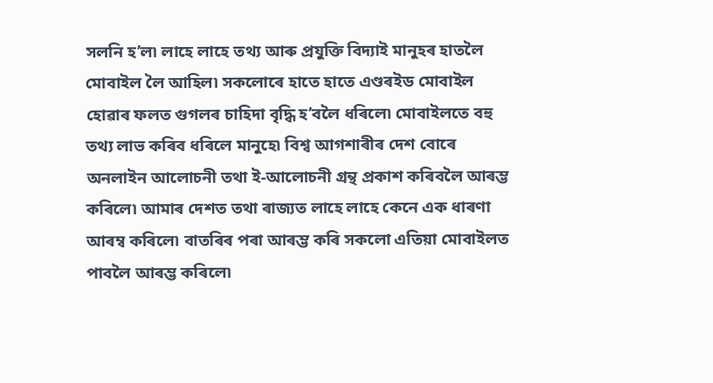সলনি হ’ল৷ লাহে লাহে তথ্য আৰু প্ৰযুক্তি বিদ্যাই মানুহৰ হাতলৈ মোবাইল লৈ আহিল৷ সকলোৰে হাতে হাতে এণ্ডৰইড মোবাইল হোৱাৰ ফলত গুগলৰ চাহিদা বৃদ্ধি হ’বলৈ ধৰিলে৷ মোবাইলতে বহু তথ্য লাভ কৰিব ধৰিলে মানুহে৷ বিশ্ব আগশাৰীৰ দেশ বোৰে অনলাইন আলোচনী তথা ই-আলোচনী গ্ৰন্থ প্ৰকাশ কৰিবলৈ আৰম্ভ কৰিলে৷ আমাৰ দেশত তথা ৰাজ্যত লাহে লাহে কেনে এক ধাৰণা আৰম্ব কৰিলে৷ বাতৰিৰ পৰা আৰম্ভ কৰি সকলো এতিয়া মোবাইলত পাবলৈ আৰম্ভ কৰিলে৷